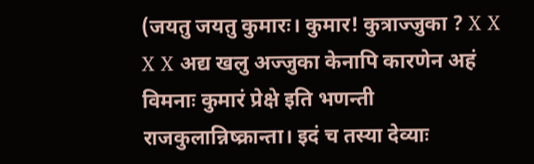(जयतु जयतु कुमारः। कुमार! कुत्राज्जुका ? X X X X अद्य खलु अज्जुका केनापि कारणेन अहं विमनाः कुमारं प्रेक्षे इति भणन्ती राजकुलान्निष्क्रान्ता। इदं च तस्या देव्याः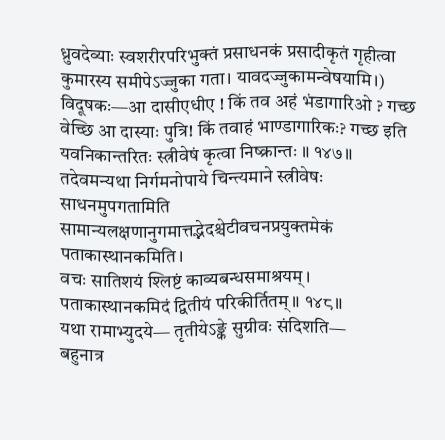ध्रुवदेव्याः स्वशरीरपरिभुक्तं प्रसाधनकं प्रसादीकृतं गृहीत्वा कुमारस्य समीपेऽज्जुका गता। यावदज्जुकामन्वेषयामि।)
विदूषकः—आ दासीएधीए ! किं तव अहं भंडागारिओ ? गच्छ वेच्छि आ दास्याः पुत्रि! किं तवाहं भाण्डागारिकः? गच्छ इति यवनिकान्तरितः स्त्रीवेषं कृत्वा निष्क्रान्तः ॥ १४७॥
तदेवमन्यथा निर्गमनोपाये चिन्त्यमाने स्त्रीवेषः साधनमुपगतामिति सामान्यलक्षणानुगमात्तद्भेदश्चेटीवचनप्रयुक्तमेकं पताकास्थानकमिति।
वचः सातिशयं श्लिष्टं काव्यबन्धसमाश्रयम्।
पताकास्थानकमिदं द्वितीयं परिकीर्तितम्॥ १४८॥
यथा रामाभ्युदये— तृतीयेऽङ्के सुग्रीवः संदिशति—
बहुनात्र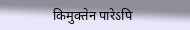किमुक्तेन पारेऽपि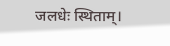जलधेः स्थिताम्।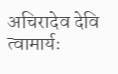अचिरादेव देवि त्वामार्यः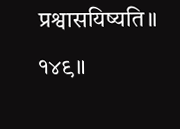प्रश्वासयिष्यति॥ १४९॥